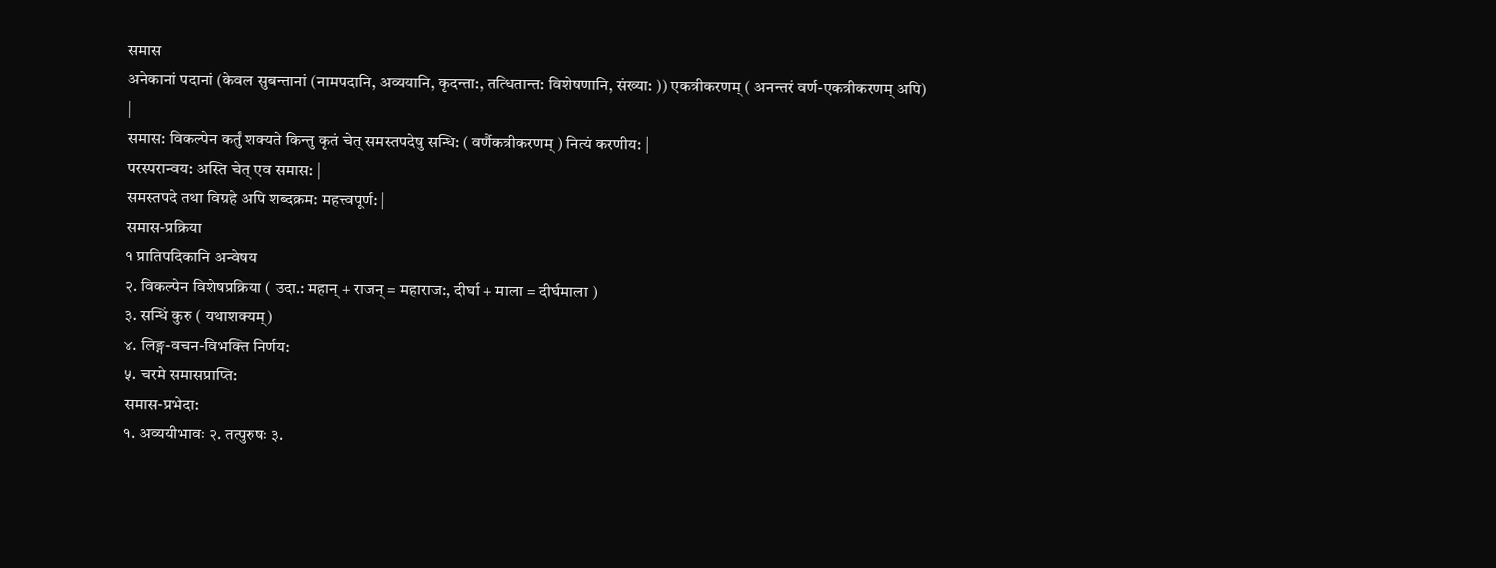समास
अनेकानां पदानां (केवल सुबन्तानां (नामपदानि, अव्ययानि, कृदन्ता:, तत्धितान्त: विशेषणानि, संख्या: )) एकत्रीकरणम् ( अनन्तरं वर्ण-एकत्रीकरणम् अपि) |
समास: विकल्पेन कर्तुं शक्यते किन्तु कृतं चेत् समस्तपदेषु सन्धि: ( वर्णैकत्रीकरणम् ) नित्यं करणीय: |
परस्परान्वय: अस्ति चेत् एव समास: |
समस्तपदे तथा विग्रहे अपि शब्दक्रम: महत्त्वपूर्ण: |
समास-प्रक्रिया
१ प्रातिपदिकानि अन्वेषय
२. विकल्पेन विशेषप्रक्रिया ( उदा.: महान् + राजन् = महाराज:, दीर्घा + माला = दीर्घमाला )
३. सन्धिं कुरु ( यथाशक्यम्)
४. लिङ्ग-वचन-विभक्ति निर्णय:
५. चरमे समासप्राप्ति:
समास-प्रभेदा:
१. अव्ययीभावः २. तत्पुरुषः ३.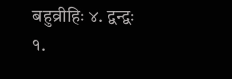बहुव्रीहिः ४. द्वन्द्वः
१.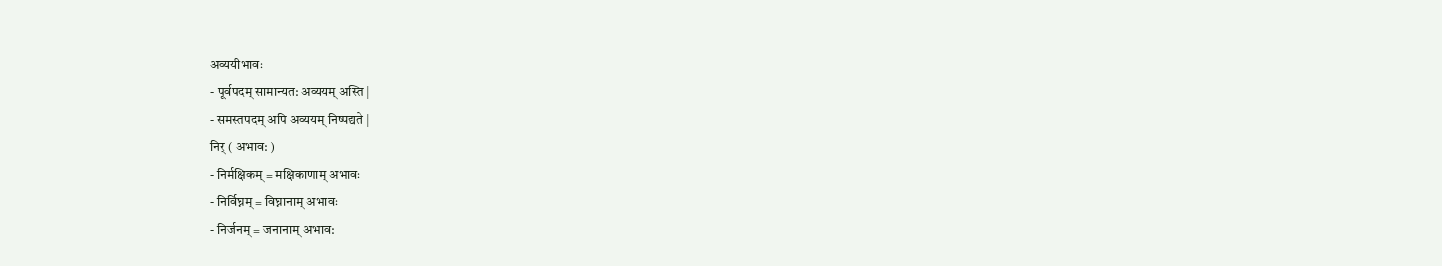अव्ययीभावः
- पूर्वपदम् सामान्यत: अव्ययम् अस्ति |
- समस्तपदम् अपि अव्ययम् निष्पद्यते |
निर् ( अभाव: )
- निर्मक्षिकम् = मक्षिकाणाम् अभावः
- निर्विघ्नम् = विघ्नानाम् अभावः
- निर्जनम् = जनानाम् अभाव: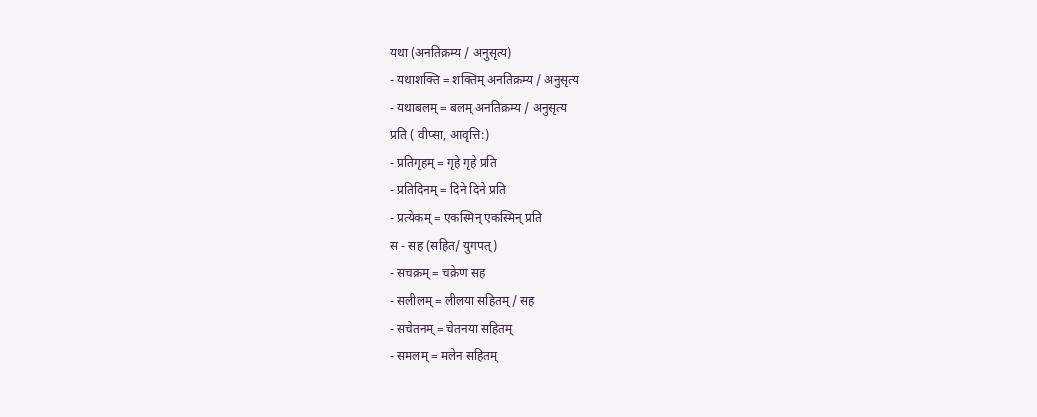यथा (अनतिक्रम्य / अनुसृत्य)
- यथाशक्ति = शक्तिम् अनतिक्रम्य / अनुसृत्य
- यथाबलम् = बलम् अनतिक्रम्य / अनुसृत्य
प्रति ( वीप्सा, आवृत्ति:)
- प्रतिगृहम् = गृहे गृहे प्रति
- प्रतिदिनम् = दिने दिने प्रति
- प्रत्येकम् = एकस्मिन् एकस्मिन् प्रति
स - सह (सहित/ युगपत्)
- सचक्रम् = चक्रेण सह
- सलीलम् = लीलया सहितम् / सह
- सचेतनम् = चेतनया सहितम्
- समलम् = मलेन सहितम्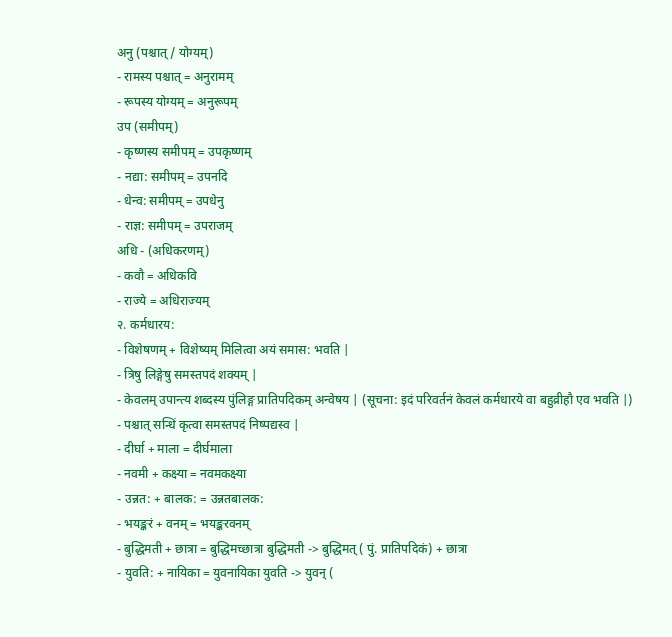अनु (पश्चात् / योग्यम्)
- रामस्य पश्चात् = अनुरामम्
- रूपस्य योग्यम् = अनुरूपम्
उप (समीपम्)
- कृष्णस्य समीपम् = उपकृष्णम्
- नद्या: समीपम् = उपनदि
- धेन्व: समीपम् = उपधेनु
- राज्ञ: समीपम् = उपराजम्
अधि - (अधिकरणम्)
- कवौ = अधिकवि
- राज्ये = अधिराज्यम्
२. कर्मधारय:
- विशेषणम् + विशेष्यम् मिलित्वा अयं समास: भवति |
- त्रिषु लिङ्गेषु समस्तपदं शक्यम् |
- केवलम् उपान्त्य शब्दस्य पुंलिङ्ग प्रातिपदिकम् अन्वेषय | (सूचना: इदं परिवर्तनं केवलं कर्मधारये वा बहुव्रीहौ एव भवति |)
- पश्चात् सन्धिं कृत्वा समस्तपदं निष्पद्यस्व |
- दीर्घा + माला = दीर्घमाला
- नवमी + कक्ष्या = नवमकक्ष्या
- उन्नत: + बालक: = उन्नतबालक:
- भयङ्करं + वनम् = भयङ्करवनम्
- बुद्धिमती + छात्रा = बुद्धिमच्छात्रा बुद्धिमती -> बुद्धिमत् ( पुं. प्रातिपदिकं) + छात्रा
- युवति: + नायिका = युवनायिका युवति -> युवन् (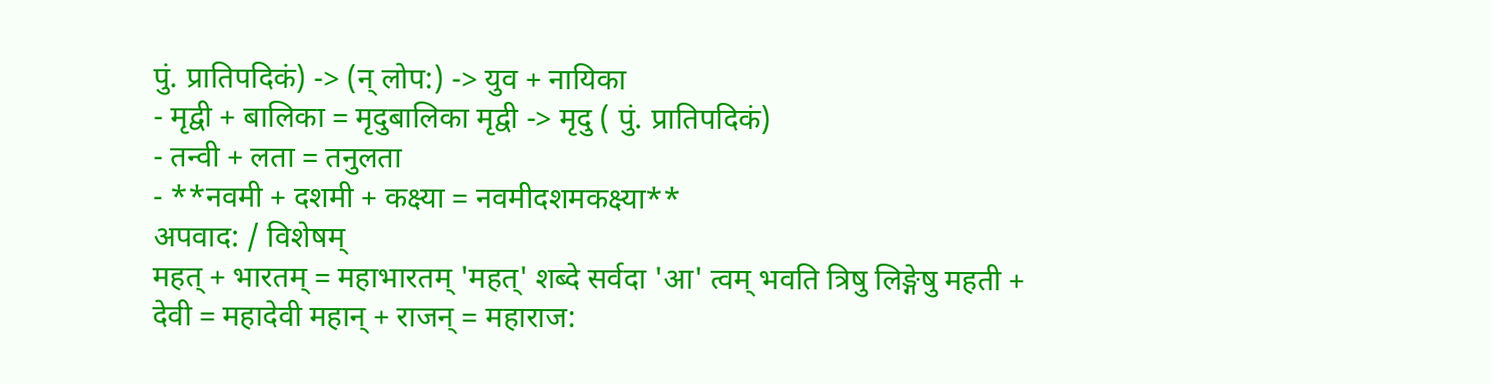पुं. प्रातिपदिकं) -> (न् लोप:) -> युव + नायिका
- मृद्वी + बालिका = मृदुबालिका मृद्वी -> मृदु ( पुं. प्रातिपदिकं)
- तन्वी + लता = तनुलता
- **नवमी + दशमी + कक्ष्या = नवमीदशमकक्ष्या**
अपवाद: / विशेषम्
महत् + भारतम् = महाभारतम् 'महत्' शब्दे सर्वदा 'आ' त्वम् भवति त्रिषु लिङ्गेषु महती + देवी = महादेवी महान् + राजन् = महाराज: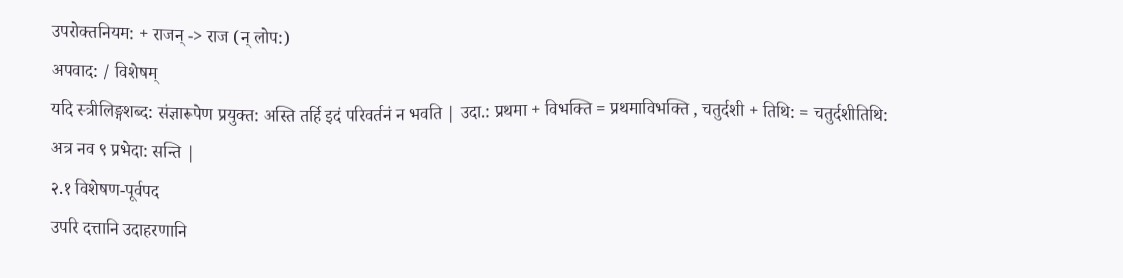उपरोक्तनियम: + राजन् -> राज (न् लोप:)
अपवाद: / विशेषम्
यदि स्त्रीलिङ्गशब्द: संज्ञारूपेण प्रयुक्त: अस्ति तर्हि इदं परिवर्तनं न भवति | उदा.: प्रथमा + विभक्ति = प्रथमाविभक्ति , चतुर्दशी + तिथि: = चतुर्दशीतिथि:
अत्र नव ९ प्रभेदा: सन्ति |
२.१ विशेषण-पूर्वपद
उपरि दत्तानि उदाहरणानि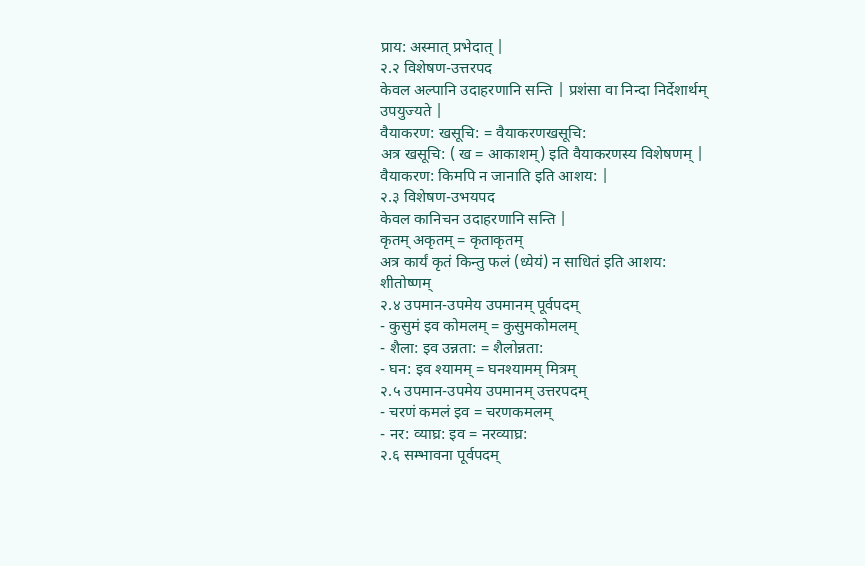प्राय: अस्मात् प्रभेदात् |
२.२ विशेषण-उत्तरपद
केवल अल्पानि उदाहरणानि सन्ति | प्रशंसा वा निन्दा निर्देशार्थम् उपयुज्यते |
वैयाकरण: खसूचि: = वैयाकरणखसूचि:
अत्र खसूचि: ( ख = आकाशम्) इति वैयाकरणस्य विशेषणम् | वैयाकरण: किमपि न जानाति इति आशय: |
२.३ विशेषण-उभयपद
केवल कानिचन उदाहरणानि सन्ति |
कृतम् अकृतम् = कृताकृतम्
अत्र कार्यं कृतं किन्तु फलं (ध्येयं) न साधितं इति आशय:
शीतोष्णम्
२.४ उपमान-उपमेय उपमानम् पूर्वपदम्
- कुसुमं इव कोमलम् = कुसुमकोमलम्
- शैला: इव उन्नता: = शैलोन्नता:
- घन: इव श्यामम् = घनश्यामम् मित्रम्
२.५ उपमान-उपमेय उपमानम् उत्तरपदम्
- चरणं कमलं इव = चरणकमलम्
- नर: व्याघ्र: इव = नरव्याघ्र:
२.६ सम्भावना पूर्वपदम्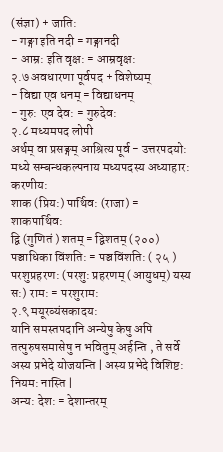(संज्ञा) + जाति:
- गङ्गा इति नदी = गङ्गानदी
- आम्र: इति वृक्ष: = आम्रवृक्ष:
२.७ अवधारणा पूर्वपद + विशेष्यम्
- विद्या एव धनम् = विद्याधनम्
- गुरु: एव देव: = गुरुदेव:
२.८ मध्यमपद लोपी
अर्थम् वा प्रसङ्गम् आश्रित्य पूर्व - उत्तरपदयो: मध्ये सम्बन्धकल्पनाय मध्यपदस्य अध्याहार: करणीय:
शाक (प्रिय:) पार्थिव: (राजा) = शाकपार्थिव:
द्वि (गुणितं ) शतम् = द्विशतम् (२००)
पञ्चाधिका विंशति: = पञ्चविंशति: ( २५ )
परशुप्रहरण: (परशु: प्रहरणम् (आयुधम्) यस्य स:) राम: = परशुराम:
२.९ मयूरव्यंसकादय:
यानि समस्तपदानि अन्येषु केषु अपि तत्पुरुषसमासेषु न भवितुम् अर्हन्ति , ते सर्वे अस्य प्रभेदे योजयन्ति | अस्य प्रभेदे विशिष्ट: नियम: नास्ति |
अन्य: देश: = देशान्तरम्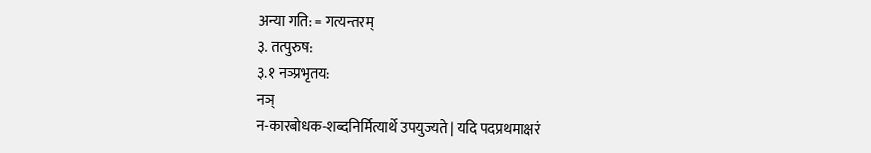अन्या गति: = गत्यन्तरम्
३. तत्पुरुष:
३.१ नञ्प्रभृतय:
नञ्
न-कारबोधक-शब्दनिर्मित्यार्थे उपयुज्यते | यदि पदप्रथमाक्षरं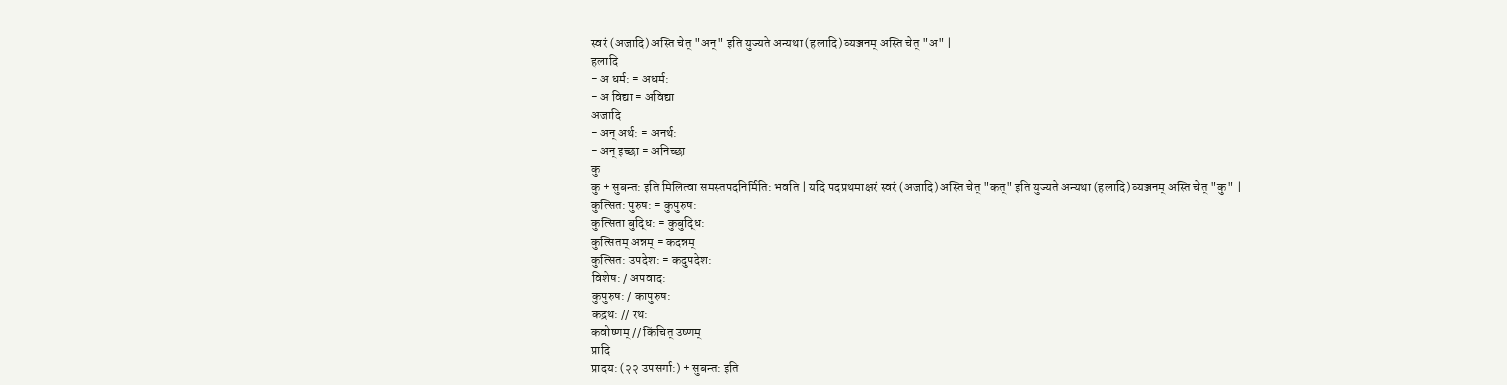स्वरं (अजादि) अस्ति चेत् "अन्" इति युज्यते अन्यथा (हलादि) व्यञ्जनम् अस्ति चेत् "अ" |
हलादि
- अ धर्म: = अधर्म:
- अ विद्या = अविद्या
अजादि
- अन् अर्थ: = अनर्थ:
- अन् इच्छा = अनिच्छा
कु
कु + सुबन्त: इति मिलित्वा समस्तपदनिर्मिति: भवति | यदि पदप्रथमाक्षरं स्वरं (अजादि) अस्ति चेत् "कत्" इति युज्यते अन्यथा (हलादि) व्यञ्जनम् अस्ति चेत् "कु" |
कुत्सित: पुरुष: = कुपुरुष:
कुत्सिता बुद्धि: = कुबुद्धि:
कुत्सितम् अन्नम् = कदन्नम्
कुत्सित: उपदेश: = कदुपदेश:
विशेष: / अपवाद:
कुपुरुष: / कापुरुष:
कद्रथ: // रथ:
कवोष्णम् // किंचित् उष्णम्
प्रादि
प्रादय: (२२ उपसर्गा:) + सुबन्त: इति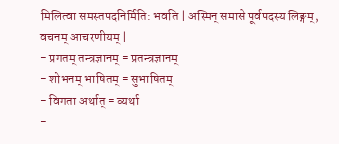मिलित्वा समस्तपदनिर्मिति: भवति | अस्मिन् समासे पूर्वपदस्य लिङ्गम्, वचनम् आचरणीयम् |
- प्रगतम् तन्त्रज्ञानम् = प्रतन्त्रज्ञानम्
- शोभनम् भाषितम् = सुभाषितम्
- विगता अर्थात् = व्यर्था
-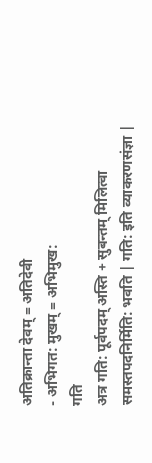अतिक्रान्ता देवम् = अतिदेवी
- अभिगत: मुखम् = अभिमुख:
गति
अत्र गति: पूर्वपदम् अस्ति + सुबन्तम् मिलित्वा समस्तपदनिर्मिति: भवति | गति: इति व्याकरणसंज्ञा |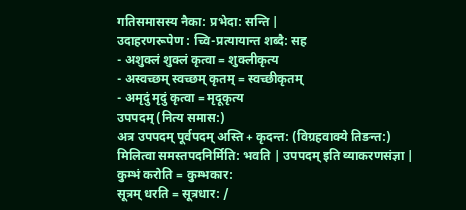गतिसमासस्य नैका: प्रभेदा: सन्ति |
उदाहरणरूपेण : च्वि-प्रत्यायान्त शब्दै: सह
- अशुक्लं शुक्लं कृत्वा = शुक्लीकृत्य
- अस्वच्छम् स्वच्छम् कृतम् = स्वच्छीकृतम्
- अमृदुं मृदुं कृत्वा = मृदूकृत्य
उपपदम् (नित्य समास:)
अत्र उपपदम् पूर्वपदम् अस्ति + कृदन्त: (विग्रहवाक्ये तिङन्त:) मिलित्वा समस्तपदनिर्मिति: भवति | उपपदम् इति व्याकरणसंज्ञा |
कुम्भं करोति = कुम्भकार:
सूत्रम् धरति = सूत्रधार: /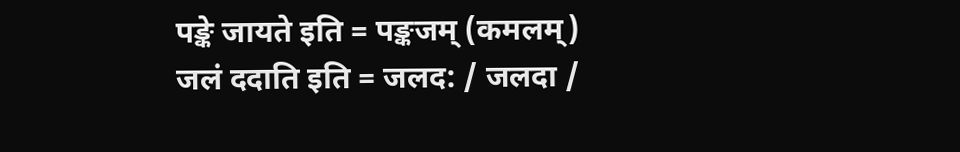पङ्के जायते इति = पङ्कजम् (कमलम्)
जलं ददाति इति = जलद: / जलदा /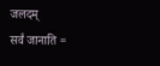जलदम्
सर्वं जानाति =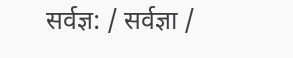सर्वज्ञ: / सर्वज्ञा /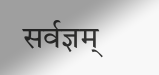सर्वज्ञम्